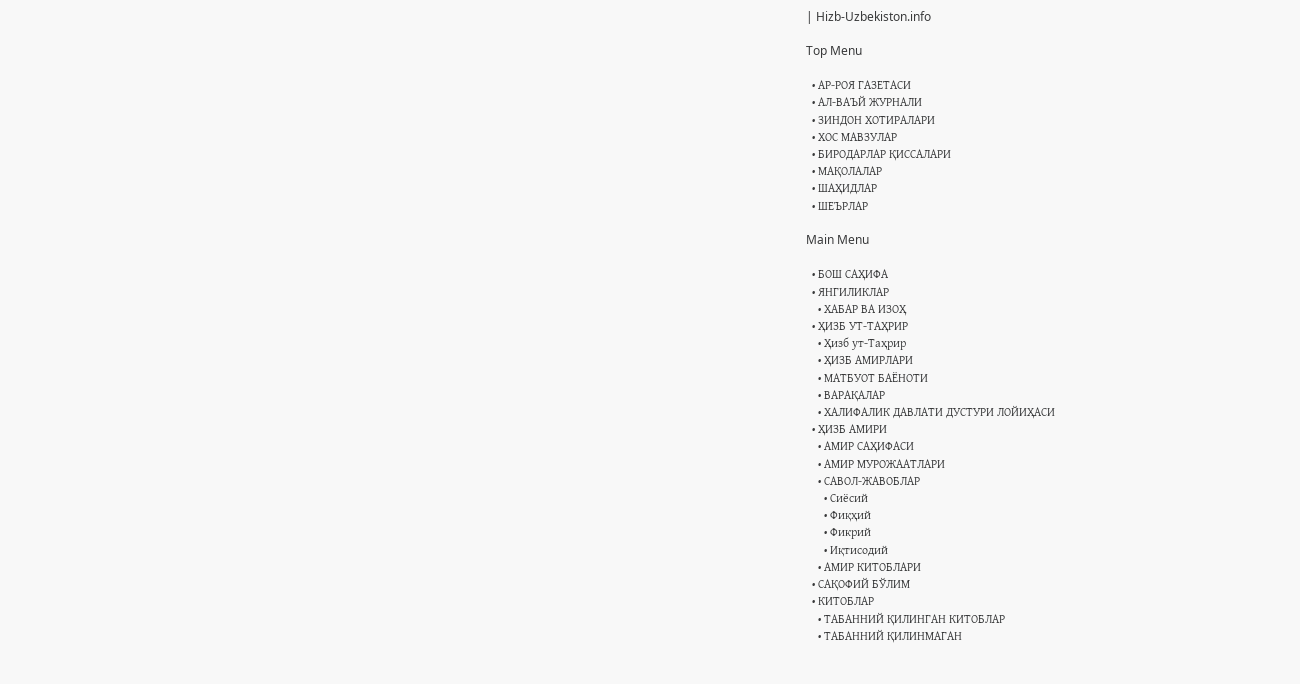| Hizb-Uzbekiston.info

Top Menu

  • АР-РОЯ ГАЗЕТАСИ
  • АЛ-ВАЪЙ ЖУРНАЛИ
  • ЗИНДОН ХОТИРАЛАРИ
  • ХОС МАВЗУЛАР
  • БИРОДАРЛАР ҚИССАЛАРИ
  • МАҚОЛАЛАР
  • ШАҲИДЛАР
  • ШЕЪРЛАР

Main Menu

  • БОШ САҲИФА
  • ЯНГИЛИКЛАР
    • ХАБАР ВА ИЗОҲ
  • ҲИЗБ УТ-ТАҲРИР
    • Ҳизб ут-Таҳрир
    • ҲИЗБ АМИРЛАРИ
    • МАТБУОТ БАЁНОТИ
    • ВАРАҚАЛАР
    • ХАЛИФАЛИК ДАВЛАТИ ДУСТУРИ ЛОЙИҲАСИ
  • ҲИЗБ АМИРИ
    • АМИР САҲИФАСИ
    • АМИР МУРОЖААТЛАРИ
    • САВОЛ-ЖАВОБЛАР
      • Сиёсий
      • Фиқҳий
      • Фикрий
      • Иқтисодий
    • АМИР КИТОБЛАРИ
  • САҚОФИЙ БЎЛИМ
  • КИТОБЛАР
    • ТАБАННИЙ ҚИЛИНГАН КИТОБЛАР
    • ТАБАННИЙ ҚИЛИНМАГАН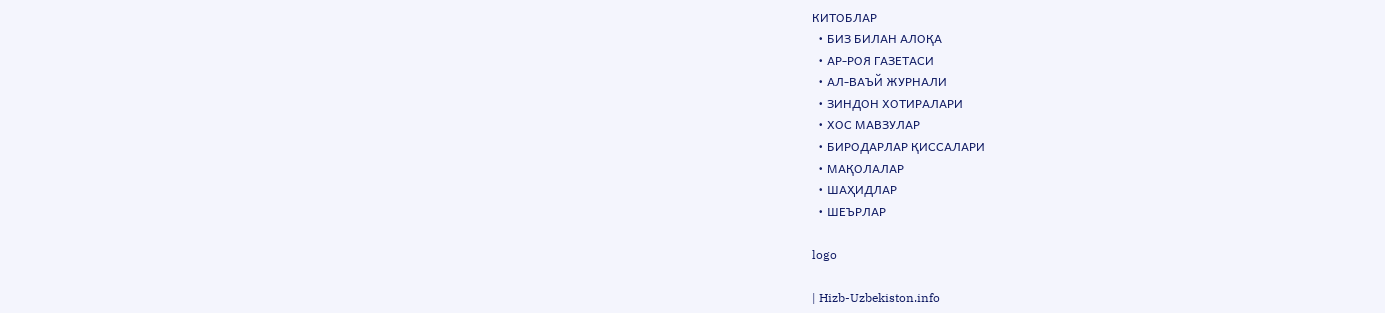КИТОБЛАР
  • БИЗ БИЛАН АЛОҚА
  • АР-РОЯ ГАЗЕТАСИ
  • АЛ-ВАЪЙ ЖУРНАЛИ
  • ЗИНДОН ХОТИРАЛАРИ
  • ХОС МАВЗУЛАР
  • БИРОДАРЛАР ҚИССАЛАРИ
  • МАҚОЛАЛАР
  • ШАҲИДЛАР
  • ШЕЪРЛАР

logo

| Hizb-Uzbekiston.info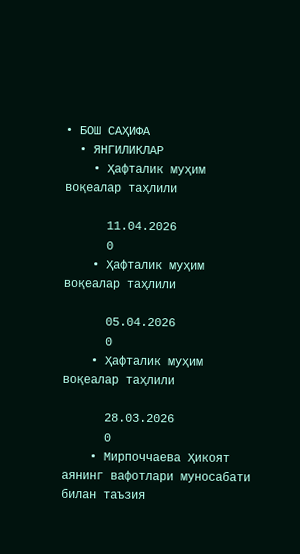• БОШ САҲИФА
  • ЯНГИЛИКЛАР
    • Ҳафталик муҳим воқеалар таҳлили

      11.04.2026
      0
    • Ҳафталик муҳим воқеалар таҳлили

      05.04.2026
      0
    • Ҳафталик муҳим воқеалар таҳлили

      28.03.2026
      0
    • Мирпоччаева Ҳикоят аянинг вафотлари муносабати билан таъзия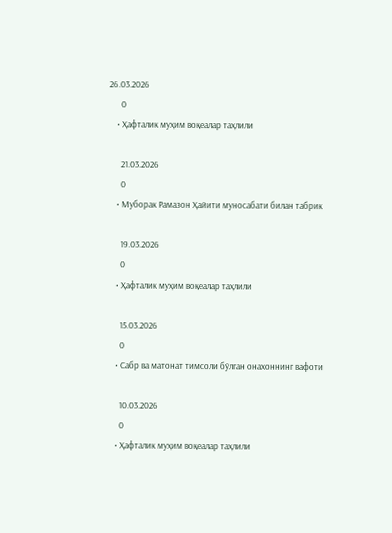26.03.2026
      0
    • Ҳафталик муҳим воқеалар таҳлили

      21.03.2026
      0
    • Муборак Рамазон Ҳайити муносабати билан табрик

      19.03.2026
      0
    • Ҳафталик муҳим воқеалар таҳлили

      15.03.2026
      0
    • Сабр ва матонат тимсоли бўлган онахоннинг вафоти

      10.03.2026
      0
    • Ҳафталик муҳим воқеалар таҳлили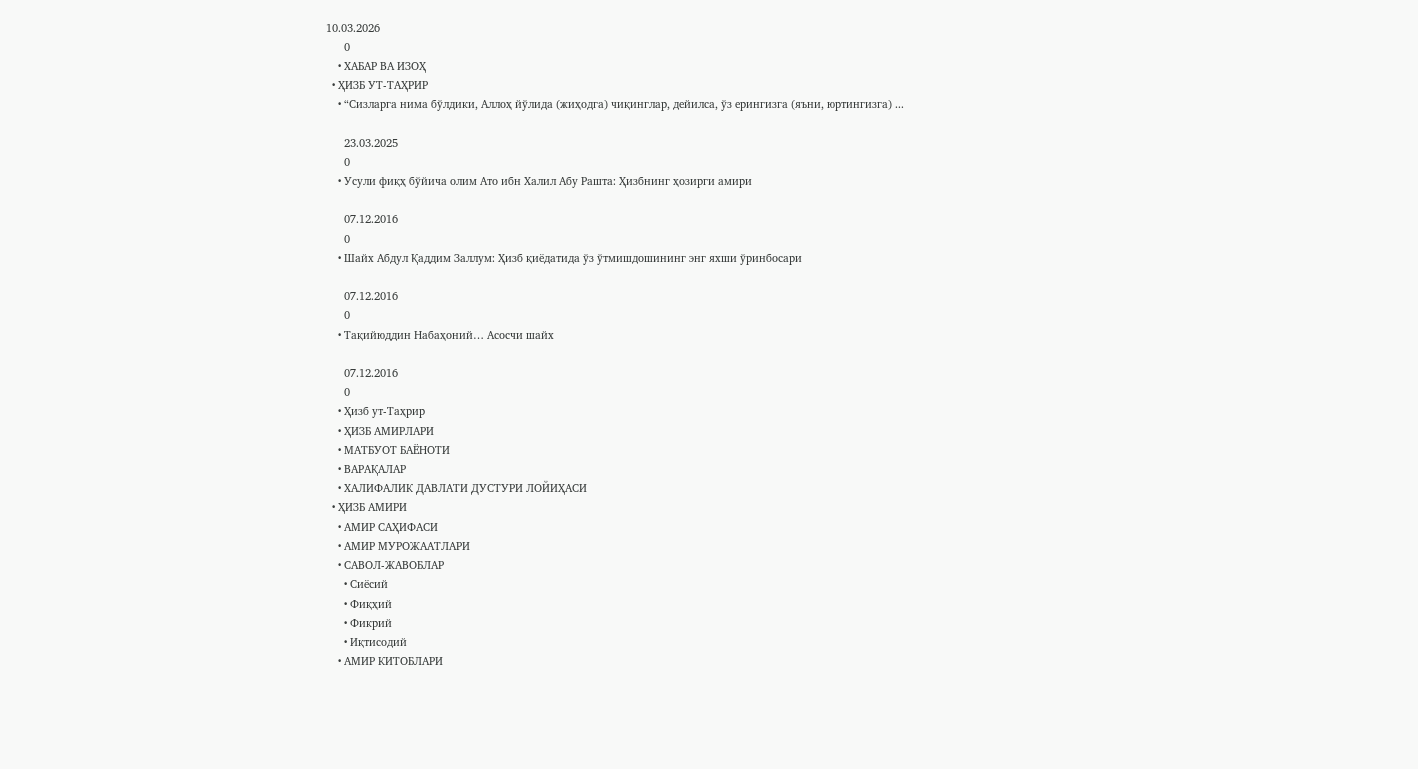10.03.2026
      0
    • ХАБАР ВА ИЗОҲ
  • ҲИЗБ УТ-ТАҲРИР
    • “Сизларга нима бўлдики, Аллоҳ йўлида (жиҳодга) чиқинглар, дейилса, ўз ерингизга (яъни, юртингизга) ...

      23.03.2025
      0
    • Усули фиқҳ бўйича олим Ато ибн Халил Абу Рашта: Ҳизбнинг ҳозирги амири

      07.12.2016
      0
    • Шайх Абдул Қаддим Заллум: Ҳизб қиёдатида ўз ўтмишдошининг энг яхши ўринбосари

      07.12.2016
      0
    • Тақийюддин Набаҳоний… Асосчи шайх

      07.12.2016
      0
    • Ҳизб ут-Таҳрир
    • ҲИЗБ АМИРЛАРИ
    • МАТБУОТ БАЁНОТИ
    • ВАРАҚАЛАР
    • ХАЛИФАЛИК ДАВЛАТИ ДУСТУРИ ЛОЙИҲАСИ
  • ҲИЗБ АМИРИ
    • АМИР САҲИФАСИ
    • АМИР МУРОЖААТЛАРИ
    • САВОЛ-ЖАВОБЛАР
      • Сиёсий
      • Фиқҳий
      • Фикрий
      • Иқтисодий
    • АМИР КИТОБЛАРИ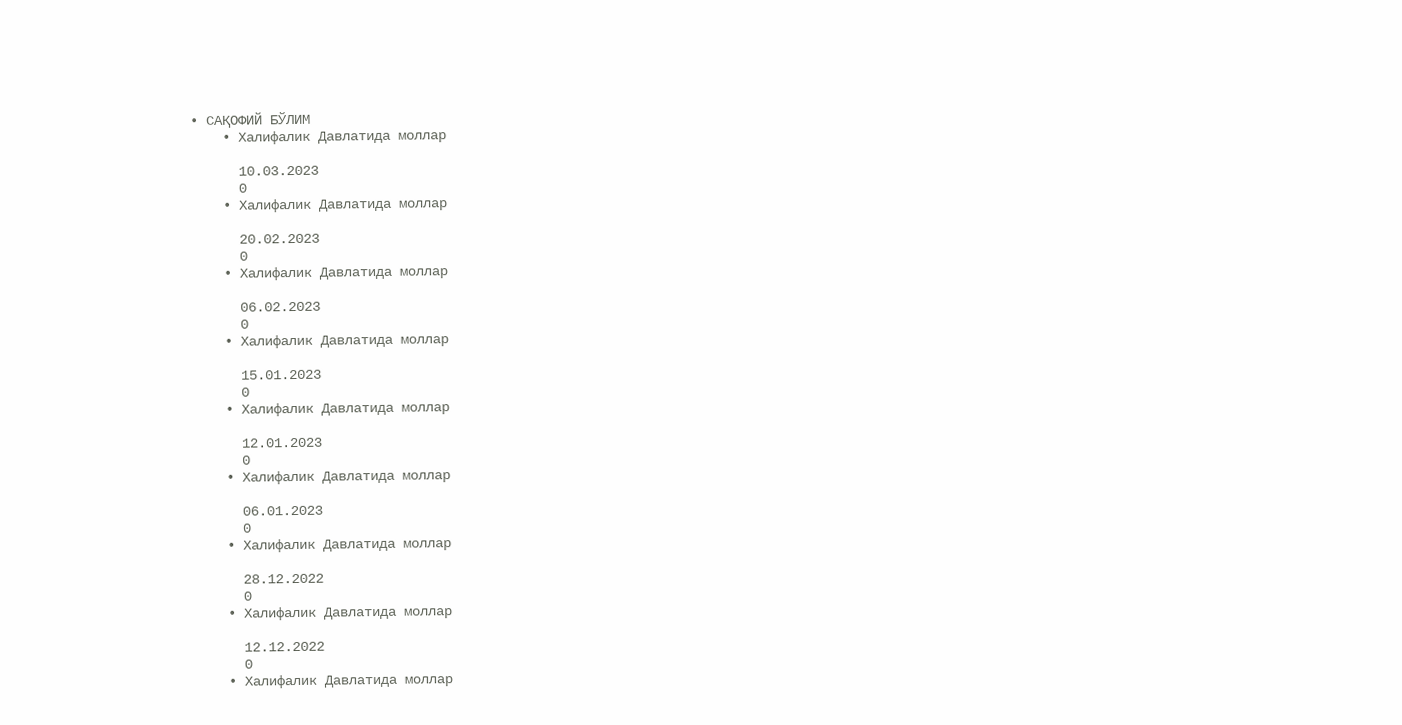• САҚОФИЙ БЎЛИМ
    • Халифалик Давлатида моллар

      10.03.2023
      0
    • Халифалик Давлатида моллар

      20.02.2023
      0
    • Халифалик Давлатида моллар

      06.02.2023
      0
    • Халифалик Давлатида моллар

      15.01.2023
      0
    • Халифалик Давлатида моллар

      12.01.2023
      0
    • Халифалик Давлатида моллар

      06.01.2023
      0
    • Халифалик Давлатида моллар

      28.12.2022
      0
    • Халифалик Давлатида моллар

      12.12.2022
      0
    • Халифалик Давлатида моллар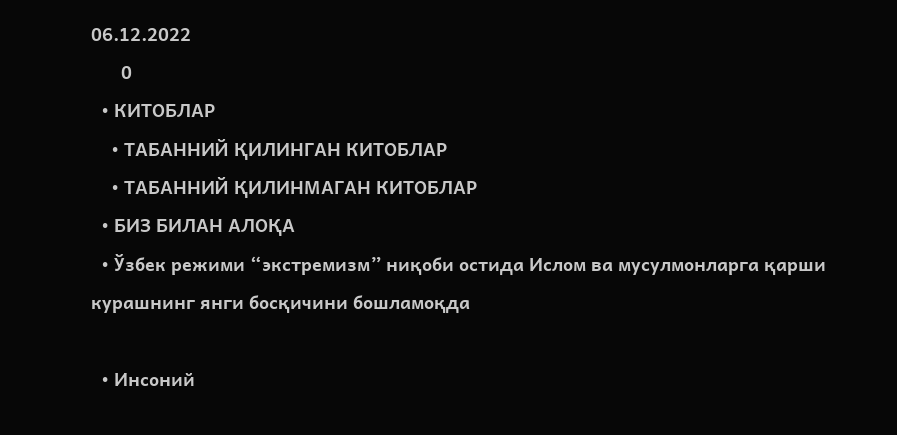06.12.2022
      0
  • КИТОБЛАР
    • ТАБАННИЙ ҚИЛИНГАН КИТОБЛАР
    • ТАБАННИЙ ҚИЛИНМАГАН КИТОБЛАР
  • БИЗ БИЛАН АЛОҚА
  • Ўзбек режими “экстремизм” ниқоби остида Ислом ва мусулмонларга қарши курашнинг янги босқичини бошламоқда

  • Инсоний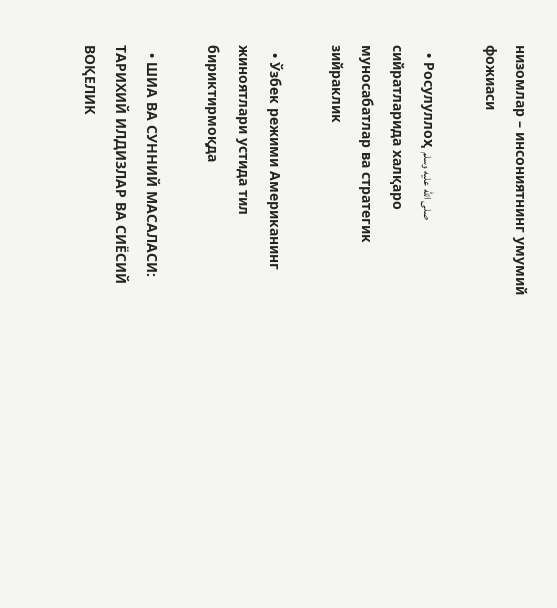низомлар – инсониятнинг умумий фожиаси

  • Росулуллоҳ صلى الله عليه وسلم сийратларида халқаро муносабатлар ва стратегик зийраклик

  • Ўзбек режими Американинг жиноятлари устида тил бириктирмоқда

  • ШИА ВА СУННИЙ МАСАЛАСИ: ТАРИХИЙ ИЛДИЗЛАР ВА СИЁСИЙ ВОҚЕЛИК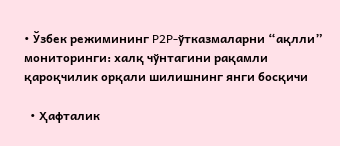• Ўзбек режимининг P2P-ўтказмаларни “ақлли” мониторинги: халқ чўнтагини рақамли қароқчилик орқали шилишнинг янги босқичи

  • Ҳафталик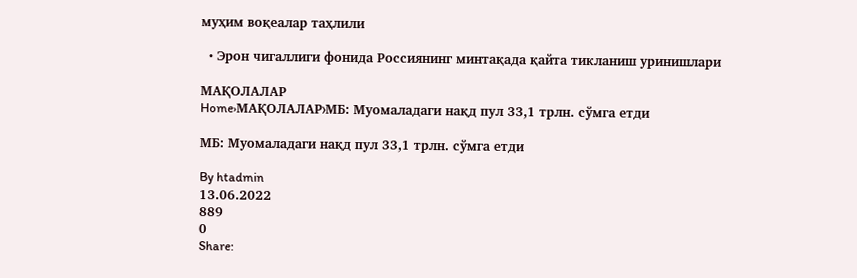муҳим воқеалар таҳлили

  • Эрон чигаллиги фонида Россиянинг минтақада қайта тикланиш уринишлари

МАҚОЛАЛАР
Home›МАҚОЛАЛАР›МБ: Муомаладаги нақд пул 33,1 трлн. сўмга етди

МБ: Муомаладаги нақд пул 33,1 трлн. сўмга етди

By htadmin
13.06.2022
889
0
Share: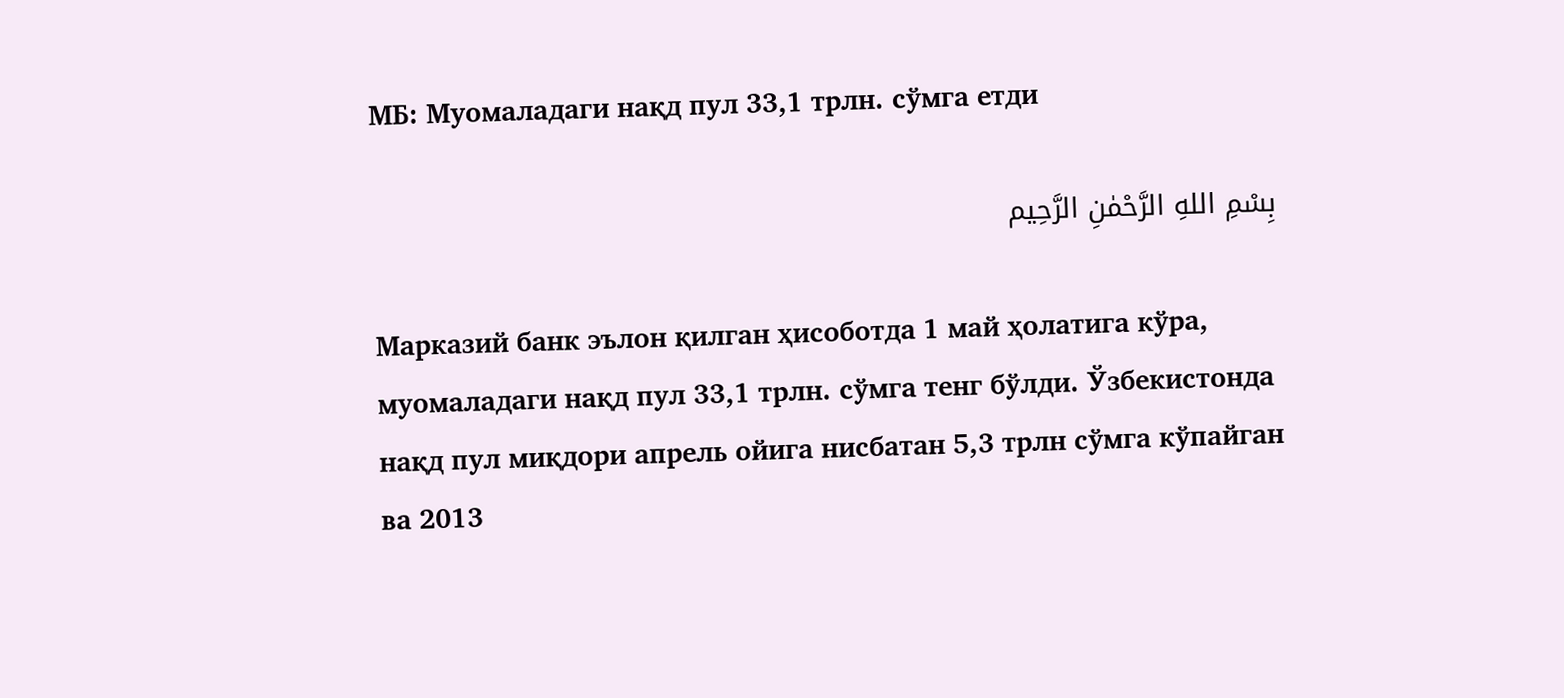МБ: Муомаладаги нақд пул 33,1 трлн. сўмга етди

بِسْمِ اللهِ الرَّحْمٰنِ الرَّحِيم

Марказий банк эълон қилган ҳисоботда 1 май ҳолатига кўра, муомаладаги нақд пул 33,1 трлн. сўмга тенг бўлди. Ўзбекистонда нақд пул миқдори апрель ойига нисбатан 5,3 трлн сўмга кўпайган ва 2013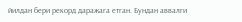йилдан бери рекорд даражага етган. Бундан аввалги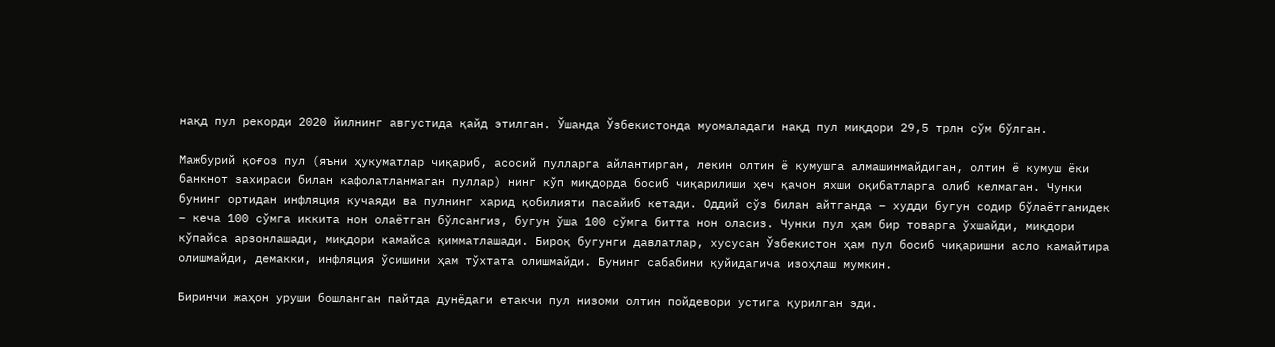нақд пул рекорди 2020 йилнинг августида қайд этилган. Ўшанда Ўзбекистонда муомаладаги нақд пул миқдори 29,5 трлн сўм бўлган.

Мажбурий қоғоз пул (яъни ҳукуматлар чиқариб, асосий пулларга айлантирган, лекин олтин ё кумушга алмашинмайдиган, олтин ё кумуш ёки банкнот захираси билан кафолатланмаган пуллар) нинг кўп миқдорда босиб чиқарилиши ҳеч қачон яхши оқибатларга олиб келмаган. Чунки бунинг ортидан инфляция кучаяди ва пулнинг харид қобилияти пасайиб кетади. Оддий сўз билан айтганда – худди бугун содир бўлаётганидек – кеча 100 сўмга иккита нон олаётган бўлсангиз, бугун ўша 100 сўмга битта нон оласиз. Чунки пул ҳам бир товарга ўхшайди, миқдори кўпайса арзонлашади, миқдори камайса қимматлашади. Бироқ бугунги давлатлар, хусусан Ўзбекистон ҳам пул босиб чиқаришни асло камайтира олишмайди, демакки, инфляция ўсишини ҳам тўхтата олишмайди. Бунинг сабабини қуйидагича изоҳлаш мумкин.

Биринчи жаҳон уруши бошланган пайтда дунёдаги етакчи пул низоми олтин пойдевори устига қурилган эди.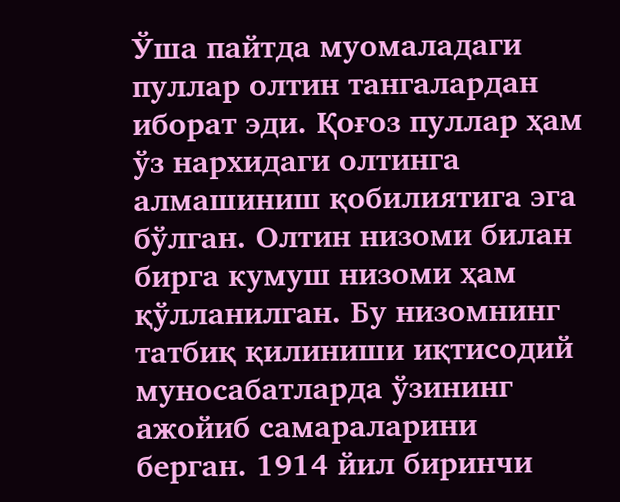Ўша пайтда муомаладаги пуллар олтин тангалардан иборат эди. Қоғоз пуллар ҳам ўз нархидаги олтинга алмашиниш қобилиятига эга бўлган. Олтин низоми билан бирга кумуш низоми ҳам қўлланилган. Бу низомнинг татбиқ қилиниши иқтисодий муносабатларда ўзининг ажойиб самараларини берган. 1914 йил биринчи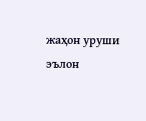жаҳон уруши эълон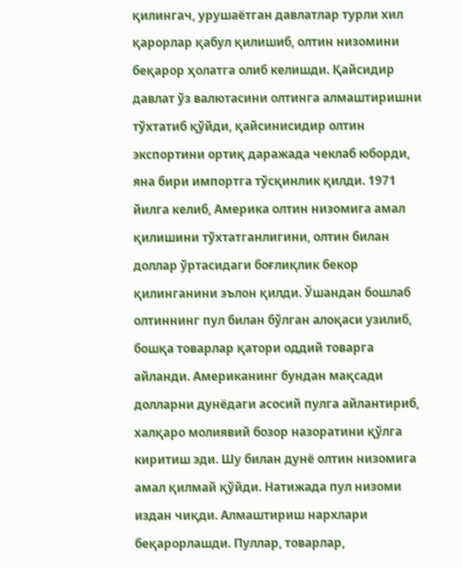қилингач, урушаётган давлатлар турли хил қарорлар қабул қилишиб, олтин низомини беқарор ҳолатга олиб келишди. Қайсидир давлат ўз валютасини олтинга алмаштиришни тўхтатиб қўйди, қайсинисидир олтин экспортини ортиқ даражада чеклаб юборди, яна бири импортга тўсқинлик қилди. 1971 йилга келиб, Америка олтин низомига амал қилишини тўхтатганлигини, олтин билан доллар ўртасидаги боғлиқлик бекор қилинганини эълон қилди. Ўшандан бошлаб олтиннинг пул билан бўлган алоқаси узилиб, бошқа товарлар қатори оддий товарга айланди. Американинг бундан мақсади долларни дунёдаги асосий пулга айлантириб, халқаро молиявий бозор назоратини қўлга киритиш эди. Шу билан дунё олтин низомига амал қилмай қўйди. Натижада пул низоми издан чиқди. Алмаштириш нархлари беқарорлашди. Пуллар, товарлар,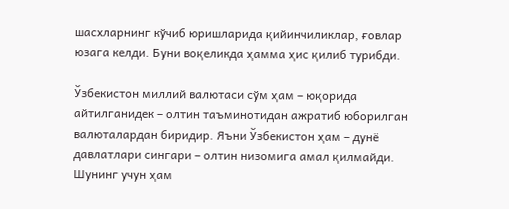шасхларнинг кўчиб юришларида қийинчиликлар, ғовлар юзага келди. Буни воқеликда ҳамма ҳис қилиб турибди.

Ўзбекистон миллий валютаси сўм ҳам – юқорида айтилганидек – олтин таъминотидан ажратиб юборилган валюталардан биридир. Яъни Ўзбекистон ҳам – дунё давлатлари сингари – олтин низомига амал қилмайди. Шунинг учун ҳам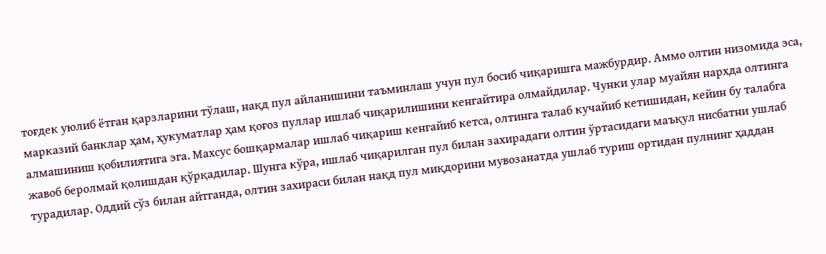тоғдек уюлиб ётган қарзларини тўлаш, нақд пул айланишини таъминлаш учун пул босиб чиқаришга мажбурдир. Аммо олтин низомида эса, марказий банклар ҳам, ҳукуматлар ҳам қоғоз пуллар ишлаб чиқарилишини кенгайтира олмайдилар. Чунки улар муайян нархда олтинга алмашиниш қобилиятига эга. Махсус бошқармалар ишлаб чиқариш кенгайиб кетса, олтинга талаб кучайиб кетишидан, кейин бу талабга жавоб беролмай қолишдан қўрқадилар. Шунга кўра, ишлаб чиқарилган пул билан захирадаги олтин ўртасидаги маъқул нисбатни ушлаб турадилар. Оддий сўз билан айтганда, олтин захираси билан нақд пул миқдорини мувозанатда ушлаб туриш ортидан пулнинг ҳаддан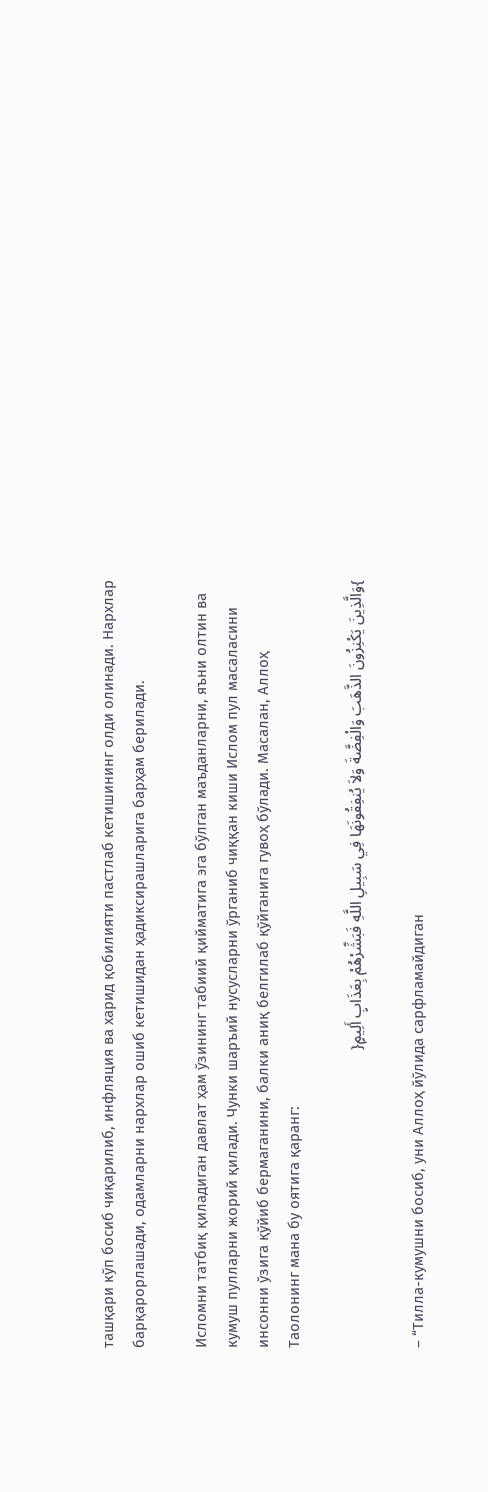ташқари кўп босиб чиқарилиб, инфляция ва харид қобилияти пастлаб кетишининг олди олинади. Нархлар барқарорлашади, одамларни нархлар ошиб кетишидан ҳадиксирашларига барҳам берилади.

Исломни татбиқ қиладиган давлат ҳам ўзининг табиий қийматига эга бўлган маъданларни, яъни олтин ва кумуш пулларни жорий қилади. Чунки шаръий нусусларни ўрганиб чиққан киши Ислом пул масаласини инсонни ўзига қўйиб бермаганини, балки аниқ белгилаб қўйганига гувоҳ бўлади. Масалан, Аллоҳ Таолонинг мана бу оятига қаранг:

}وَالَّذِينَ يَكْنِزُونَ الذَّهَبَ وَالْفِضَّةَ وَلاَ يُنفِقُونَهَا فِي سَبِيلِ اللَّهِ فَبَشِّرْهُمْ بِعَذَابٍ أَلِيمٍ{

– “Тилла-кумушни босиб, уни Аллоҳ йўлида сарфламайдиган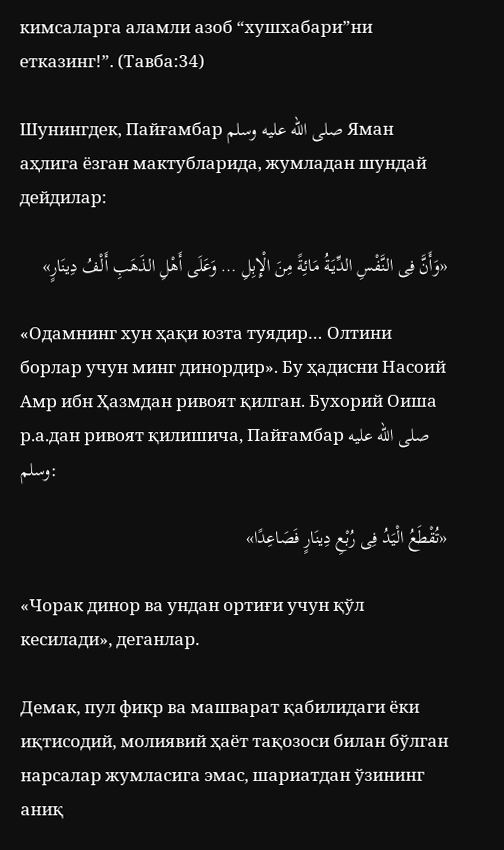кимсаларга аламли азоб “хушхабари”ни етказинг!”. (Тавба:34)

Шунингдек, Пайғамбар صلى الله عليه وسلم Яман аҳлига ёзган мактубларида, жумладан шундай дейдилар:

«وَأَنَّ فِى النَّفْسِ الدِّيَةُ مَائِةً مِنَ الْإِبِلِ … وَعَلَى أَهْلِ الذَهَبِ أَلْفُ دِينَارٍ»

«Одамнинг хун ҳақи юзта туядир… Олтини борлар учун минг динордир». Бу ҳадисни Насоий Амр ибн Ҳазмдан ривоят қилган. Бухорий Оиша р.а.дан ривоят қилишича, Пайғамбар صلى الله عليه وسلم:

«تُقْطَعُ الْيَدُ فِى رُبْعِ دِينَارٍ فَصَاعِدًا»

«Чорак динор ва ундан ортиғи учун қўл кесилади», деганлар.

Демак, пул фикр ва машварат қабилидаги ёки иқтисодий, молиявий ҳаёт тақозоси билан бўлган нарсалар жумласига эмас, шариатдан ўзининг аниқ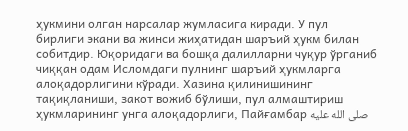ҳукмини олган нарсалар жумласига киради. У пул бирлиги экани ва жинси жиҳатидан шаръий ҳукм билан собитдир. Юқоридаги ва бошқа далилларни чуқур ўрганиб чиққан одам Исломдаги пулнинг шаръий ҳукмларга алоқадорлигини кўради. Хазина қилинишининг тақиқланиши, закот вожиб бўлиши, пул алмаштириш ҳукмларининг унга алоқадорлиги, Пайғамбар صلى الله عليه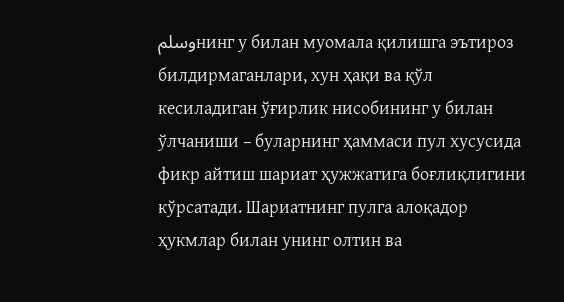وسلمнинг у билан муомала қилишга эътироз билдирмаганлари, хун ҳақи ва қўл кесиладиган ўғирлик нисобининг у билан ўлчаниши – буларнинг ҳаммаси пул хусусида фикр айтиш шариат ҳужжатига боғлиқлигини кўрсатади. Шариатнинг пулга алоқадор ҳукмлар билан унинг олтин ва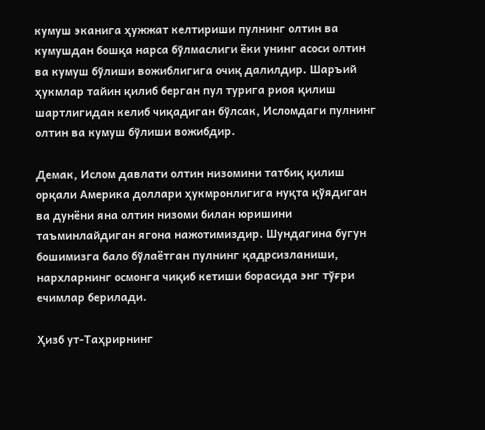кумуш эканига ҳужжат келтириши пулнинг олтин ва кумушдан бошқа нарса бўлмаслиги ёки унинг асоси олтин ва кумуш бўлиши вожиблигига очиқ далилдир. Шаръий ҳукмлар тайин қилиб берган пул турига риоя қилиш шартлигидан келиб чиқадиган бўлсак, Исломдаги пулнинг олтин ва кумуш бўлиши вожибдир.

Демак, Ислом давлати олтин низомини татбиқ қилиш орқали Америка доллари ҳукмронлигига нуқта қўядиган ва дунёни яна олтин низоми билан юришини таъминлайдиган ягона нажотимиздир. Шундагина бугун бошимизга бало бўлаётган пулнинг қадрсизланиши, нархларнинг осмонга чиқиб кетиши борасида энг тўғри ечимлар берилади.

Ҳизб ут-Таҳрирнинг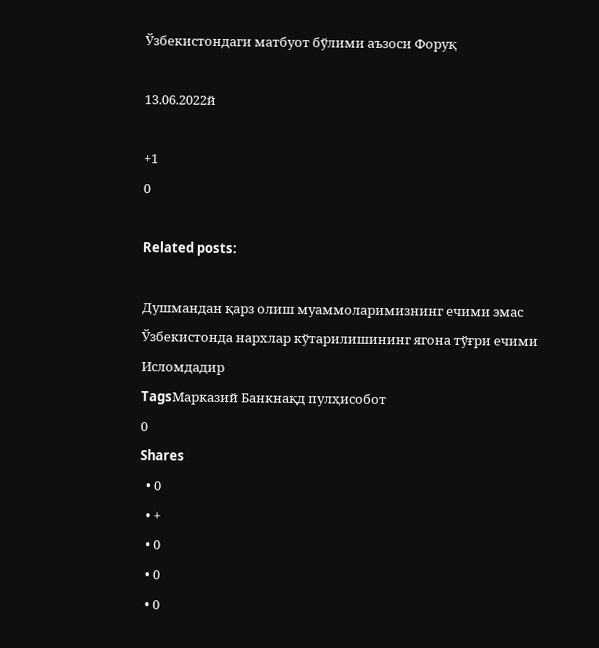Ўзбекистондаги матбуот бўлими аъзоси Форуқ

13.06.2022й

+1
0

Related posts:

Душмандан қарз олиш муаммоларимизнинг ечими эмас Ўзбекистонда нархлар кўтарилишининг ягона тўғри ечими Исломдадир
TagsМарказий Банкнақд пулҳисобот
0
Shares
  • 0
  • +
  • 0
  • 0
  • 0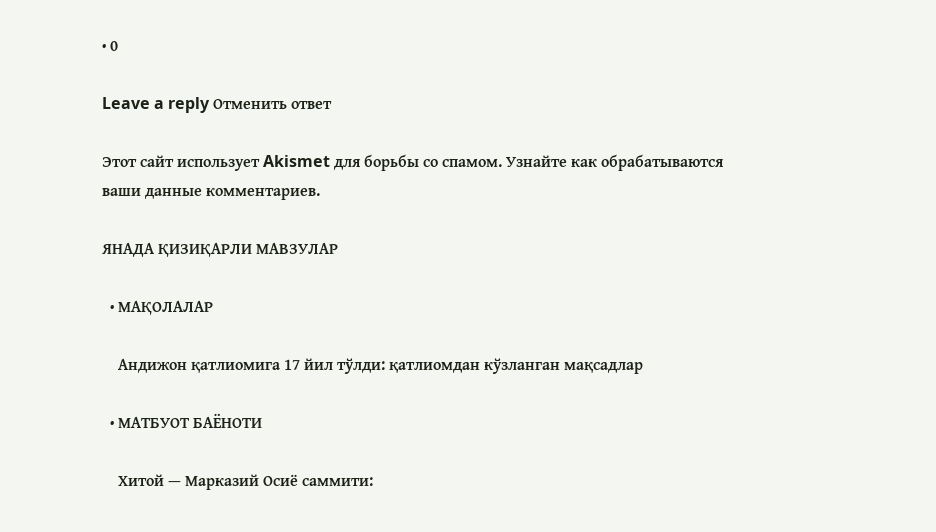• 0

Leave a reply Отменить ответ

Этот сайт использует Akismet для борьбы со спамом. Узнайте как обрабатываются ваши данные комментариев.

ЯНАДА ҚИЗИҚАРЛИ МАВЗУЛАР

  • МАҚОЛАЛАР

    Андижон қатлиомига 17 йил тўлди: қатлиомдан кўзланган мақсадлар

  • МАТБУОТ БАЁНОТИ

    Хитой — Марказий Осиё саммити: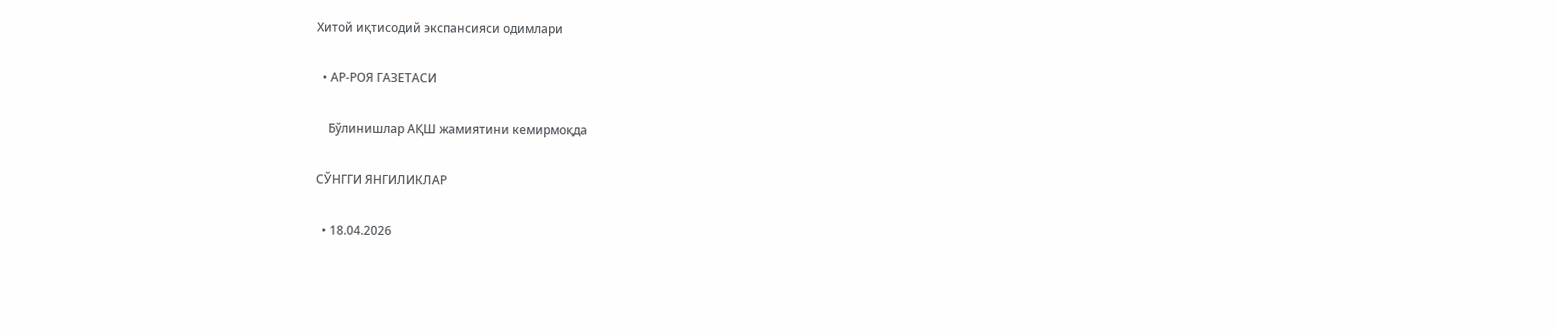Хитой иқтисодий экспансияси одимлари

  • АР-РОЯ ГАЗЕТАСИ

    Бўлинишлар АҚШ жамиятини кемирмоқда

СЎНГГИ ЯНГИЛИКЛАР

  • 18.04.2026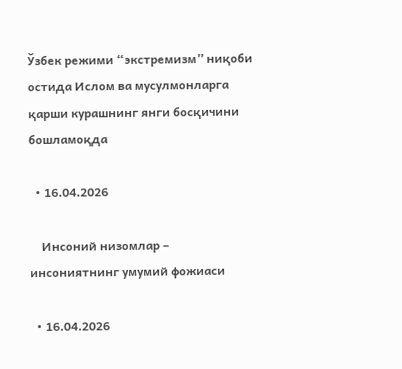Ўзбек режими “экстремизм” ниқоби остида Ислом ва мусулмонларга қарши курашнинг янги босқичини бошламоқда

  • 16.04.2026

    Инсоний низомлар – инсониятнинг умумий фожиаси

  • 16.04.2026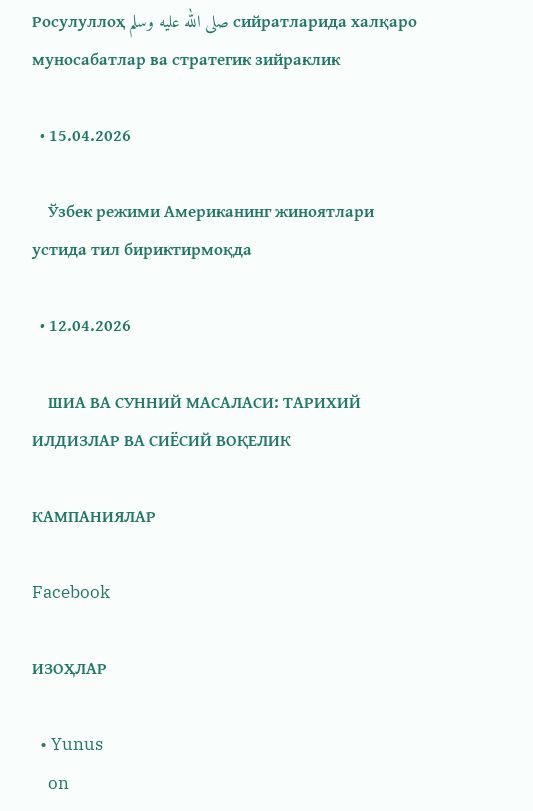Росулуллоҳ صلى الله عليه وسلم сийратларида халқаро муносабатлар ва стратегик зийраклик

  • 15.04.2026

    Ўзбек режими Американинг жиноятлари устида тил бириктирмоқда

  • 12.04.2026

    ШИА ВА СУННИЙ МАСАЛАСИ: ТАРИХИЙ ИЛДИЗЛАР ВА СИЁСИЙ ВОҚЕЛИК

КАМПАНИЯЛАР

Facebook

ИЗОҲЛАР

  • Yunus
    on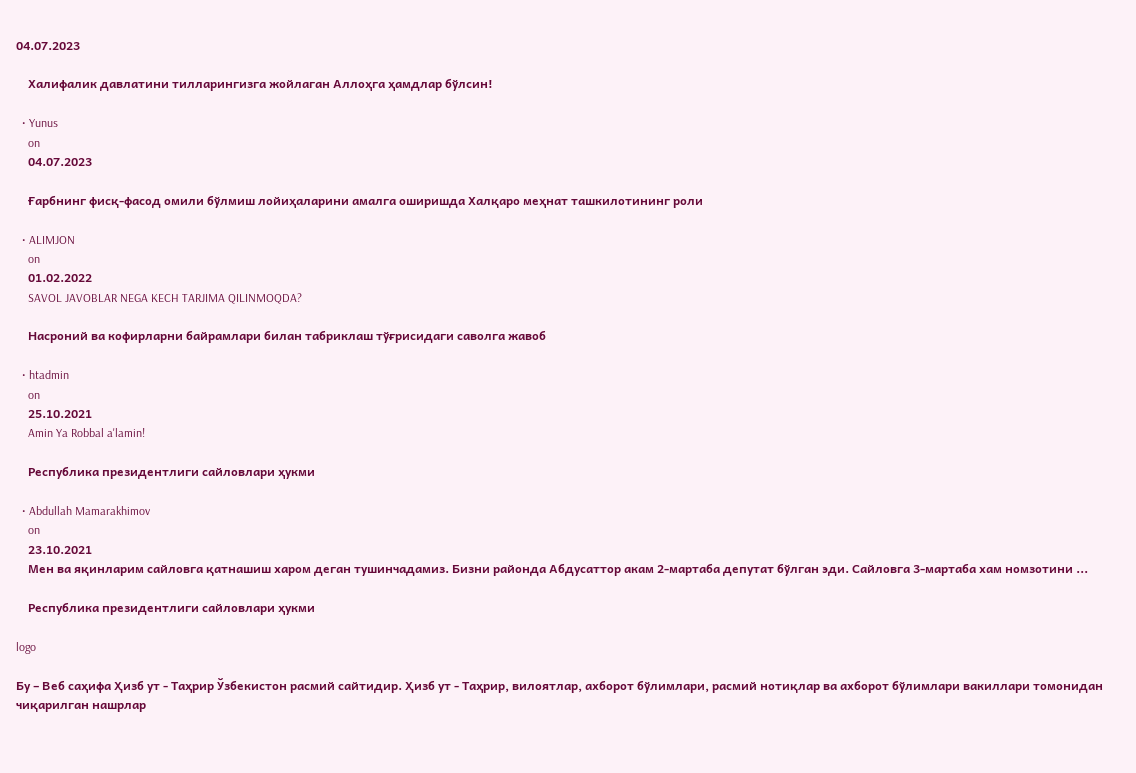04.07.2023

    Халифалик давлатини тилларингизга жойлаган Аллоҳга ҳамдлар бўлсин!

  • Yunus
    on
    04.07.2023

    Ғарбнинг фисқ-фасод омили бўлмиш лойиҳаларини амалга оширишда Халқаро меҳнат ташкилотининг роли

  • ALIMJON
    on
    01.02.2022
    SAVOL JAVOBLAR NEGA KECH TARJIMA QILINMOQDA?

    Насроний ва кофирларни байрамлари билан табриклаш тўғрисидаги саволга жавоб

  • htadmin
    on
    25.10.2021
    Amin Ya Robbal a'lamin!

    Республика президентлиги сайловлари ҳукми

  • Abdullah Mamarakhimov
    on
    23.10.2021
    Мен ва яқинларим сайловга қатнашиш харом деган тушинчадамиз. Бизни районда Абдусаттор акам 2-мартаба депутат бўлган эди. Сайловга 3-мартаба хам номзотини ...

    Республика президентлиги сайловлари ҳукми

logo

Бу – Веб саҳифа Ҳизб ут - Таҳрир Ўзбекистон расмий сайтидир. Ҳизб ут - Таҳрир, вилоятлар, ахборот бўлимлари, расмий нотиқлар ва ахборот бўлимлари вакиллари томонидан чиқарилган нашрлар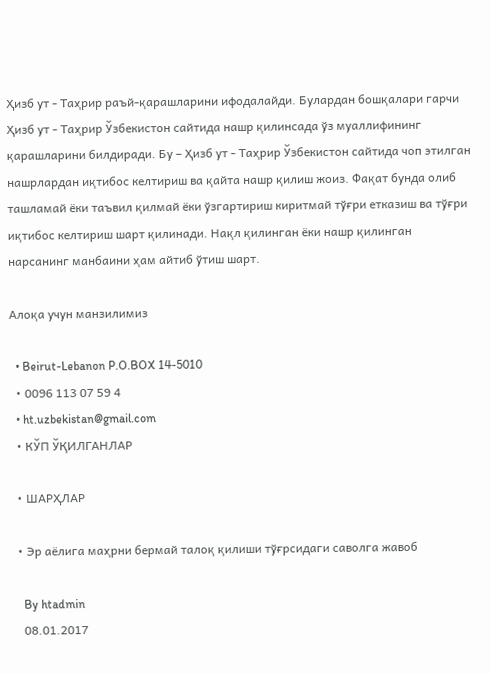Ҳизб ут - Таҳрир раъй-қарашларини ифодалайди. Булардан бошқалари гарчи Ҳизб ут - Таҳрир Ўзбекистон сайтида нашр қилинсада ўз муаллифининг қарашларини билдиради. Бу – Ҳизб ут - Таҳрир Ўзбекистон сайтида чоп этилган нашрлардан иқтибос келтириш ва қайта нашр қилиш жоиз. Фақат бунда олиб ташламай ёки таъвил қилмай ёки ўзгартириш киритмай тўғри етказиш ва тўғри иқтибос келтириш шарт қилинади. Нақл қилинган ёки нашр қилинган нарсанинг манбаини ҳам айтиб ўтиш шарт.

Алоқа учун манзилимиз

  • Beirut-Lebanon P.O.BOX 14-5010
  • 0096 113 07 59 4
  • ht.uzbekistan@gmail.com
  • КЎП ЎҚИЛГАНЛАР

  • ШАРҲЛАР

  • Эр аёлига маҳрни бермай талоқ қилиши тўғрсидаги саволга жавоб

    By htadmin
    08.01.2017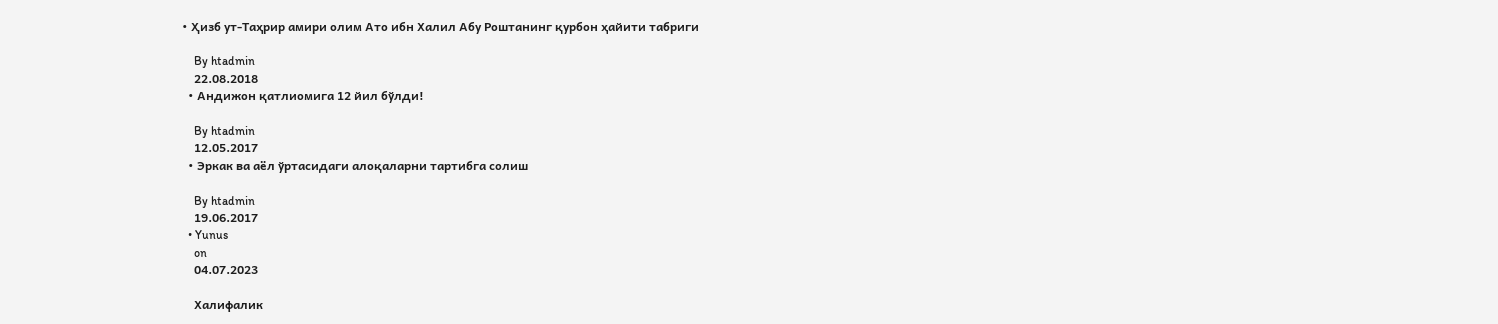• Ҳизб ут-Таҳрир амири олим Ато ибн Халил Абу Роштанинг қурбон ҳайити табриги

    By htadmin
    22.08.2018
  • Андижон қатлиомига 12 йил бўлди!

    By htadmin
    12.05.2017
  • Эркак ва аёл ўртасидаги алоқаларни тартибга солиш

    By htadmin
    19.06.2017
  • Yunus
    on
    04.07.2023

    Халифалик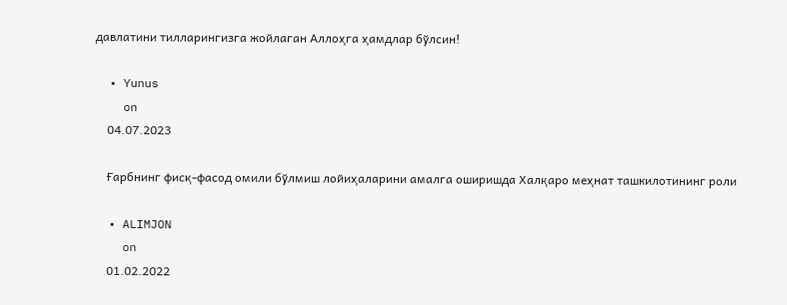давлатини тилларингизга жойлаган Аллоҳга ҳамдлар бўлсин!

  • Yunus
    on
    04.07.2023

    Ғарбнинг фисқ-фасод омили бўлмиш лойиҳаларини амалга оширишда Халқаро меҳнат ташкилотининг роли

  • ALIMJON
    on
    01.02.2022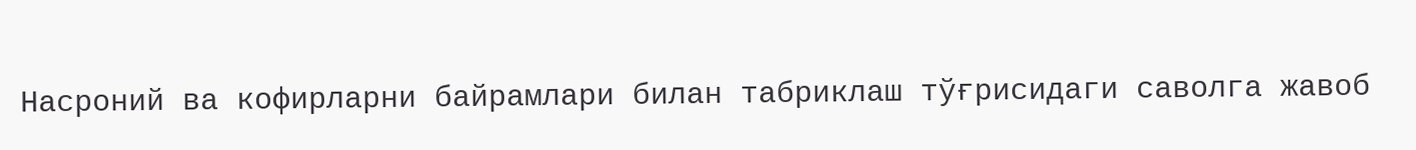Насроний ва кофирларни байрамлари билан табриклаш тўғрисидаги саволга жавоб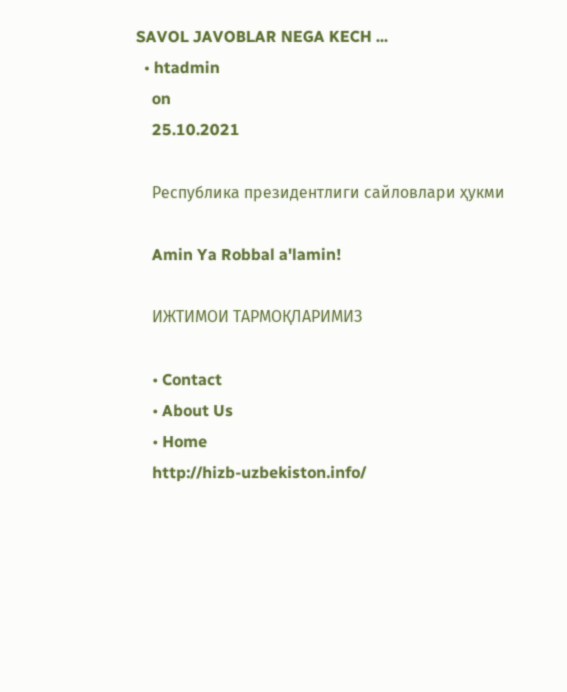SAVOL JAVOBLAR NEGA KECH ...
  • htadmin
    on
    25.10.2021

    Республика президентлиги сайловлари ҳукми

    Amin Ya Robbal a'lamin!

    ИЖТИМОИ ТАРМОҚЛАРИМИЗ

    • Contact
    • About Us
    • Home
    http://hizb-uzbekiston.info/